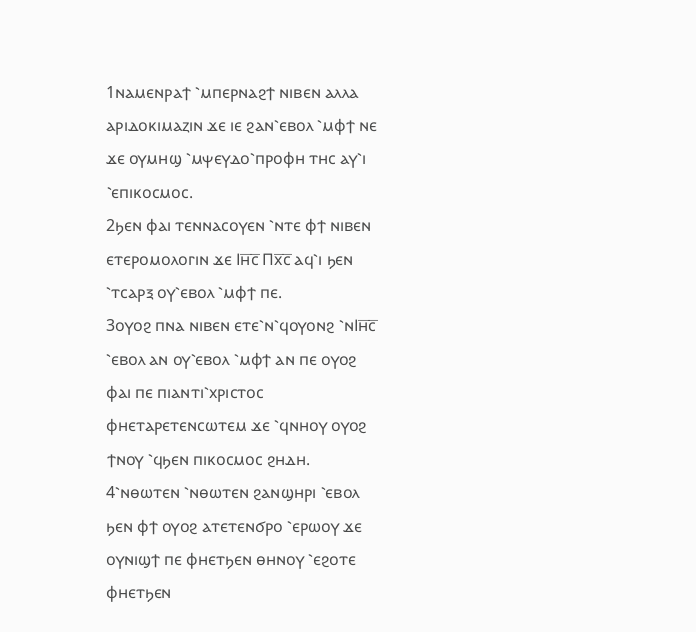1ⲛⲁⲙⲉⲛⲣⲁϯ ⳿ⲙⲡⲉⲣⲛⲁϩϯ ⲛⲓⲃⲉⲛ ⲁⲗⲗⲁ ⲁⲣⲓⲇⲟⲕⲓⲙⲁⲍⲓⲛ ϫⲉ ⲓⲉ ϩⲁⲛ⳿ⲉⲃⲟⲗ ⳿ⲙⲫϯ ⲛⲉ ϫⲉ ⲟⲩⲙⲏϣ ⳿ⲙⲯⲉⲩⲇⲟ⳿ⲡⲣⲟⲫⲏ ⲧⲏⲥ ⲁⲩ⳿ⲓ ⳿ⲉⲡⲓⲕⲟⲥⲙⲟⲥ.
2ϧⲉⲛ ⲫⲁⲓ ⲧⲉⲛⲛⲁⲥⲟⲩⲉⲛ ⳿ⲛⲧⲉ ⲫϯ ⲛⲓⲃⲉⲛ ⲉⲧⲉⲣⲟⲙⲟⲗⲟⲅⲓⲛ ϫⲉ Ⲓⲏ̅ⲥ̅ Ⲡⲭ̅ⲥ̅ ⲁϥ⳿ⲓ ϧⲉⲛ ⳿ⲧⲥⲁⲣⲝ ⲟⲩ⳿ⲉⲃⲟⲗ ⳿ⲙⲫϯ ⲡⲉ.
3ⲟⲩⲟϩ ⲡⲛⲁ ⲛⲓⲃⲉⲛ ⲉⲧⲉ⳿ⲛ⳿ϥⲟⲩⲟⲛϩ ⳿ⲛⲒⲏ̅ⲥ̅ ⳿ⲉⲃⲟⲗ ⲁⲛ ⲟⲩ⳿ⲉⲃⲟⲗ ⳿ⲙⲫϯ ⲁⲛ ⲡⲉ ⲟⲩⲟϩ ⲫⲁⲓ ⲡⲉ ⲡⲓⲁⲛⲧⲓ⳿ⲭⲣⲓⲥⲧⲟⲥ ⲫⲏⲉⲧⲁⲣⲉⲧⲉⲛⲥⲱⲧⲉⲙ ϫⲉ ⳿ϥⲛⲏⲟⲩ ⲟⲩⲟϩ ϯⲛⲟⲩ ⳿ϥϧⲉⲛ ⲡⲓⲕⲟⲥⲙⲟⲥ ϩⲏⲇⲏ.
4⳿ⲛⲑⲱⲧⲉⲛ ⳿ⲛⲑⲱⲧⲉⲛ ϩⲁⲛϣⲏⲣⲓ ⳿ⲉⲃⲟⲗ ϧⲉⲛ ⲫϯ ⲟⲩⲟϩ ⲁⲧⲉⲧⲉⲛϭⲣⲟ ⳿ⲉⲣⲱⲟⲩ ϫⲉ ⲟⲩⲛⲓϣϯ ⲡⲉ ⲫⲏⲉⲧϧⲉⲛ ⲑⲏⲛⲟⲩ ⳿ⲉϩⲟⲧⲉ ⲫⲏⲉⲧϧⲉⲛ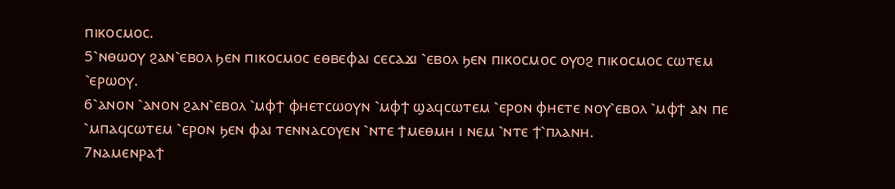ⲡⲓⲕⲟⲥⲙⲟⲥ.
5⳿ⲛⲑⲱⲟⲩ ϩⲁⲛ⳿ⲉⲃⲟⲗ ϧⲉⲛ ⲡⲓⲕⲟⲥⲙⲟⲥ ⲉⲑⲃⲉⲫⲁⲓ ⲥⲉⲥⲁϫⲓ ⳿ⲉⲃⲟⲗ ϧⲉⲛ ⲡⲓⲕⲟⲥⲙⲟⲥ ⲟⲩⲟϩ ⲡⲓⲕⲟⲥⲙⲟⲥ ⲥⲱⲧⲉⲙ ⳿ⲉⲣⲱⲟⲩ.
6⳿ⲁⲛⲟⲛ ⳿ⲁⲛⲟⲛ ϩⲁⲛ⳿ⲉⲃⲟⲗ ⳿ⲙⲫϯ ⲫⲏⲉⲧⲥⲱⲟⲩⲛ ⳿ⲙⲫϯ ϣⲁϥⲥⲱⲧⲉⲙ ⳿ⲉⲣⲟⲛ ⲫⲏⲉⲧⲉ ⲛⲟⲩ⳿ⲉⲃⲟⲗ ⳿ⲙⲫϯ ⲁⲛ ⲡⲉ ⳿ⲙⲡⲁϥⲥⲱⲧⲉⲙ ⳿ⲉⲣⲟⲛ ϧⲉⲛ ⲫⲁⲓ ⲧⲉⲛⲛⲁⲥⲟⲩⲉⲛ ⳿ⲛⲧⲉ ϯⲙⲉⲑⲙⲏ ⲓ ⲛⲉⲙ ⳿ⲛⲧⲉ ϯ⳿ⲡⲗⲁⲛⲏ.
7ⲛⲁⲙⲉⲛⲣⲁϯ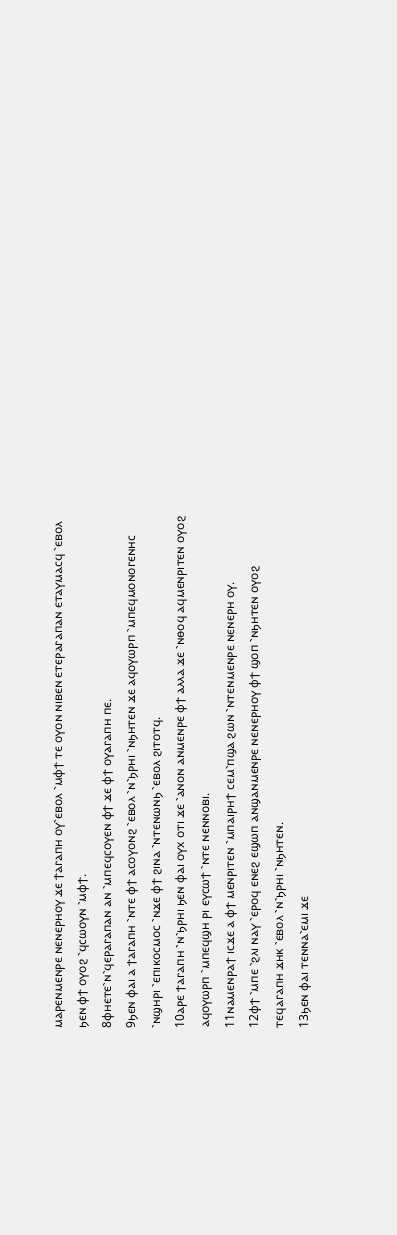ⲙⲁⲣⲉⲛⲙⲉⲛⲣⲉ ⲛⲉⲛⲉⲣⲏⲟⲩ ϫⲉ ϯⲁⲅⲁⲡⲏ ⲟⲩ⳿ⲉⲃⲟⲗ ⳿ⲙⲫϯ ⲧⲉ ⲟⲩⲟⲛ ⲛⲓⲃⲉⲛ ⲉⲧⲉⲣⲁⲅⲁⲡⲁⲛ ⲉⲧⲁⲩⲙⲁⲥϥ ⳿ⲉⲃⲟⲗ ϧⲉⲛ ⲫϯ ⲟⲩⲟϩ ⳿ϥⲥⲱⲟⲩⲛ ⳿ⲙⲫϯ.
8ⲫⲏⲉⲧⲉ⳿ⲛ⳿ϥⲉⲣⲁⲅⲁⲡⲁⲛ ⲁⲛ ⳿ⲙⲡⲉϥⲥⲟⲩⲉⲛ ⲫϯ ϫⲉ ⲫϯ ⲟⲩⲁⲅⲁⲡⲏ ⲡⲉ.
9ϧⲉⲛ ⲫⲁⲓ ⲁ ϯⲁⲅⲁⲡⲏ ⳿ⲛⲧⲉ ⲫϯ ⲁⲥⲟⲩⲟⲛϩ ⳿ⲉⲃⲟⲗ ⳿ⲛ⳿ϧⲣⲏⲓ ⳿ⲛϧⲏⲧⲉⲛ ϫⲉ ⲁϥⲟⲩⲱⲣⲡ ⳿ⲙⲡⲉϥⲙⲟⲛⲟⲅⲉⲛⲏⲥ ⳿ⲛϣⲏⲣⲓ ⳿ⲉⲡⲓⲕⲟⲥⲙⲟⲥ ⳿ⲛϫⲉ ⲫϯ ϩⲓⲛⲁ ⳿ⲛⲧⲉⲛⲱⲛϧ ⳿ⲉⲃⲟⲗ ϩⲓⲧⲟⲧϥ.
10ⲁⲣⲉ ϯⲁⲅⲁⲡⲏ ⳿ⲛ⳿ϧⲣⲏⲓ ϧⲉⲛ ⲫⲁⲓ ⲟⲩⲭ ⲟⲧⲓ ϫⲉ ⳿ⲁⲛⲟⲛ ⲁⲛⲙⲉⲛⲣⲉ ⲫϯ ⲁⲗⲗⲁ ϫⲉ ⳿ⲛⲑⲟϥ ⲁϥⲙⲉⲛⲣⲓⲧⲉⲛ ⲟⲩⲟϩ ⲁϥⲟⲩⲱⲣⲡ ⳿ⲙⲡⲉϥϣⲏ ⲣⲓ ⲉⲩⲥⲱϯ ⳿ⲛⲧⲉ ⲛⲉⲛⲛⲟⲃⲓ.
11ⲛⲁⲙⲉⲛⲣⲁϯ ⲓⲥϫⲉ ⲁ ⲫϯ ⲙⲉⲛⲣⲓⲧⲉⲛ ⳿ⲙⲡⲁⲓⲣⲏϯ ⲥⲉⲙ⳿ⲡϣⲁ ϩⲱⲛ ⳿ⲛⲧⲉⲛⲙⲉⲛⲣⲉ ⲛⲉⲛⲉⲣⲏ ⲟⲩ.
12ⲫϯ ⳿ⲙⲡⲉ ⳿ϩⲗⲓ ⲛⲁⲩ ⳿ⲉⲣⲟϥ ⲉⲛⲉϩ ⲉϣⲱⲡ ⲁⲛϣⲁⲛⲙⲉⲛⲣⲉ ⲛⲉⲛⲉⲣⲏⲟⲩ ⲫϯ ϣⲟⲡ ⳿ⲛϧⲏⲧⲉⲛ ⲟⲩⲟϩ ⲧⲉϥⲁⲅⲁⲡⲏ ϫⲏⲕ ⳿ⲉⲃⲟⲗ ⳿ⲛ⳿ϧⲣⲏⲓ ⳿ⲛϧⲏⲧⲉⲛ.
13ϧⲉⲛ ⲫⲁⲓ ⲧⲉⲛⲛⲁ⳿ⲉⲙⲓ ϫⲉ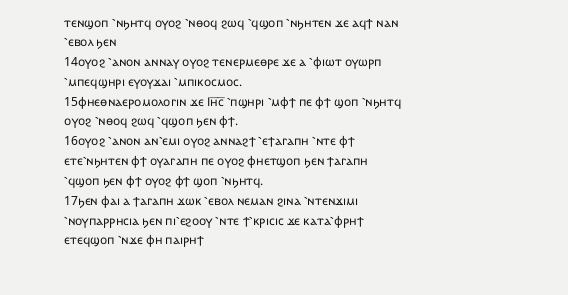ⲧⲉⲛϣⲟⲡ ⳿ⲛϧⲏⲧϥ ⲟⲩⲟϩ ⳿ⲛⲑⲟϥ ϩⲱϥ ⳿ϥϣⲟⲡ ⳿ⲛϧⲏⲧⲉⲛ ϫⲉ ⲁϥϯ ⲛⲁⲛ ⳿ⲉⲃⲟⲗ ϧⲉⲛ
14ⲟⲩⲟϩ ⳿ⲁⲛⲟⲛ ⲁⲛⲛⲁⲩ ⲟⲩⲟϩ ⲧⲉⲛⲉⲣⲙⲉⲑⲣⲉ ϫⲉ ⲁ ⳿ⲫⲓⲱⲧ ⲟⲩⲱⲣⲡ ⳿ⲙⲡⲉϥϣⲏⲣⲓ ⲉⲩⲟⲩϫⲁⲓ ⳿ⲙⲡⲓⲕⲟⲥⲙⲟⲥ.
15ⲫⲏⲉⲑⲛⲁⲉⲣⲟⲙⲟⲗⲟⲅⲓⲛ ϫⲉ Ⲓⲏ̅ⲥ̅ ⳿ⲡϣⲏⲣⲓ ⳿ⲙⲫϯ ⲡⲉ ⲫϯ ϣⲟⲡ ⳿ⲛϧⲏⲧϥ ⲟⲩⲟϩ ⳿ⲛⲑⲟϥ ϩⲱϥ ⳿ϥϣⲟⲡ ϧⲉⲛ ⲫϯ.
16ⲟⲩⲟϩ ⳿ⲁⲛⲟⲛ ⲁⲛ⳿ⲉⲙⲓ ⲟⲩⲟϩ ⲁⲛⲛⲁϩϯ ⳿ⲉϯⲁⲅⲁⲡⲏ ⳿ⲛⲧⲉ ⲫϯ ⲉⲧⲉ⳿ⲛϧⲏⲧⲉⲛ ⲫϯ ⲟⲩⲁⲅⲁⲡⲏ ⲡⲉ ⲟⲩⲟϩ ⲫⲏⲉⲧϣⲟⲡ ϧⲉⲛ ϯⲁⲅⲁⲡⲏ ⳿ϥϣⲟⲡ ϧⲉⲛ ⲫϯ ⲟⲩⲟϩ ⲫϯ ϣⲟⲡ ⳿ⲛϧⲏⲧϥ.
17ϧⲉⲛ ⲫⲁⲓ ⲁ ϯⲁⲅⲁⲡⲏ ϫⲱⲕ ⳿ⲉⲃⲟⲗ ⲛⲉⲙⲁⲛ ϩⲓⲛⲁ ⳿ⲛⲧⲉⲛϫⲓⲙⲓ ⳿ⲛⲟⲩⲡⲁⲣⲣⲏⲥⲓⲁ ϧⲉⲛ ⲡⲓ⳿ⲉϩⲟⲟⲩ ⳿ⲛⲧⲉ ϯ⳿ⲕⲣⲓⲥⲓⲥ ϫⲉ ⲕⲁⲧⲁ⳿ⲫⲣⲏϯ ⲉⲧⲉϥϣⲟⲡ ⳿ⲛϫⲉ ⲫⲏ ⲡⲁⲓⲣⲏϯ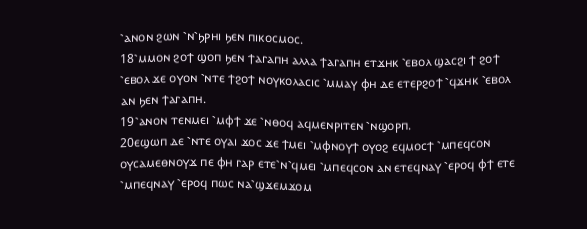⳿ⲁⲛⲟⲛ ϩⲱⲛ ⳿ⲛ⳿ϧⲣⲏⲓ ϧⲉⲛ ⲡⲓⲕⲟⲥⲙⲟⲥ.
18⳿ⲙⲙⲟⲛ ϩⲟϯ ϣⲟⲡ ϧⲉⲛ ϯⲁⲅⲁⲡⲏ ⲁⲗⲗⲁ ϯⲁⲅⲁⲡⲏ ⲉⲧϫⲏⲕ ⳿ⲉⲃⲟⲗ ϣⲁⲥϩⲓ ϯ ϩⲟϯ ⳿ⲉⲃⲟⲗ ϫⲉ ⲟⲩⲟⲛ ⳿ⲛⲧⲉ ϯϩⲟϯ ⲛⲟⲩⲕⲟⲗⲁⲥⲓⲥ ⳿ⲙⲙⲁⲩ ⲫⲏ ⲇⲉ ⲉⲧⲉⲣϩⲟϯ ⳿ϥϫⲏⲕ ⳿ⲉⲃⲟⲗ ⲁⲛ ϧⲉⲛ ϯⲁⲅⲁⲡⲏ.
19⳿ⲁⲛⲟⲛ ⲧⲉⲛⲙⲉⲓ ⳿ⲙⲫϯ ϫⲉ ⳿ⲛⲑⲟϥ ⲁϥⲙⲉⲛⲣⲓⲧⲉⲛ ⳿ⲛϣⲟⲣⲡ.
20ⲉϣⲱⲡ ⲇⲉ ⳿ⲛⲧⲉ ⲟⲩⲁⲓ ϫⲟⲥ ϫⲉ ϯⲙⲉⲓ ⳿ⲙⲫⲛⲟⲩϯ ⲟⲩⲟϩ ⲉϥⲙⲟⲥϯ ⳿ⲙⲡⲉϥⲥⲟⲛ ⲟⲩⲥⲁⲙⲉⲑⲛⲟⲩϫ ⲡⲉ ⲫⲏ ⲅⲁⲣ ⲉⲧⲉ⳿ⲛ⳿ϥⲙⲉⲓ ⳿ⲙⲡⲉϥⲥⲟⲛ ⲁⲛ ⲉⲧⲉϥⲛⲁⲩ ⳿ⲉⲣⲟϥ ⲫϯ ⲉⲧⲉ ⳿ⲙⲡⲉϥⲛⲁⲩ ⳿ⲉⲣⲟϥ ⲡⲱⲥ ⲛⲁ⳿ϣϫⲉⲙϫⲟⲙ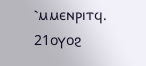⳿ⲙⲙⲉⲛⲣⲓⲧϥ.
21ⲟⲩⲟϩ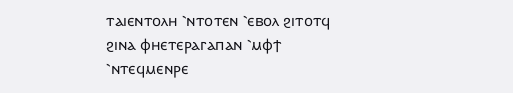ⲧⲁⲓⲉⲛⲧⲟⲗⲏ ⳿ⲛⲧⲟⲧⲉⲛ ⳿ⲉⲃⲟⲗ ϩⲓⲧⲟⲧϥ ϩⲓⲛⲁ ⲫⲏⲉⲧⲉⲣⲁⲅⲁⲡⲁⲛ ⳿ⲙⲫϯ ⳿ⲛⲧⲉϥⲙⲉⲛⲣⲉ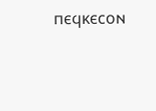ⲡⲉϥⲕⲉⲥⲟⲛ